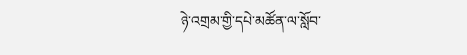ཉེ་འགྲམ་གྱི་དཔེ་མཚོན་ལ་སློབ་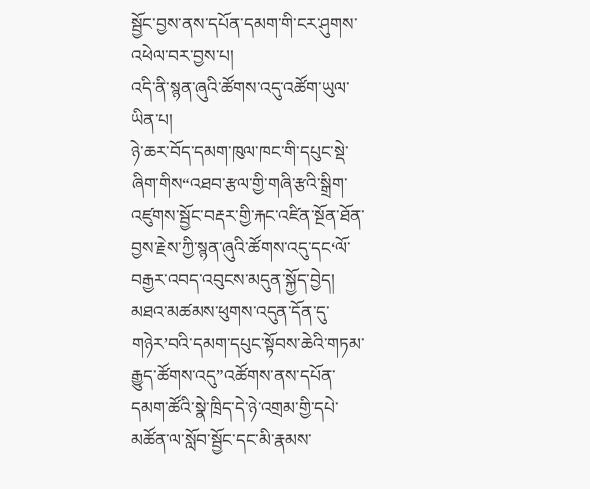སྦྱོང་བྱས་ནས་དཔོན་དམག་གི་ངར་ཤུགས་འཕེལ་བར་བྱས་པ།
འདི་ནི་སྙན་ཞུའི་ཚོགས་འདུ་འཚོག་ཡུལ་ཡིན་པ།
ཉེ་ཆར་བོད་དམག་ཁུལ་ཁང་གི་དཔུང་སྡེ་ཞིག་གིས“འཐབ་རྩལ་གྱི་གཞི་རྩའི་སྒྲིག་འཛུགས་སྦྱོང་བརྡར་གྱི་རྐང་འཛིན་སྔོན་ཐོན་བྱས་རྗེས་ཀྱི་སྙན་ཞུའི་ཚོགས་འདུ་དང‘ལོ་བརྒྱར་འབད་འབུངས་མདུན་སྐྱོད་བྱེད། མཐའ་མཚམས་ཕུགས་འདུན་དོན་དུ་གཉེར’བའི་དམག་དཔུང་སྟོབས་ཆེའི་གཏམ་རྒྱུད་ཚོགས་འདུ”འཚོགས་ནས་དཔོན་དམག་ཚོའི་སྣེ་ཁྲིད་དེ་ཉེ་འགྲམ་གྱི་དཔེ་མཚོན་ལ་སློབ་སྦྱོང་དང་མི་རྣམས་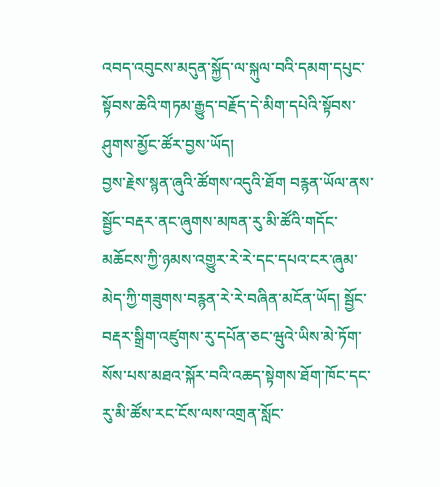འབད་འབུངས་མདུན་སྐྱོད་ལ་སྐུལ་བའི་དམག་དཔུང་སྟོབས་ཆེའི་གཏམ་རྒྱུད་བརྗོད་དེ་མིག་དཔེའི་སྟོབས་ཤུགས་མྱོང་ཚོར་བྱས་ཡོད།
བྱས་རྗེས་སྙན་ཞུའི་ཚོགས་འདུའི་ཐོག བརྙན་ཡོལ་ནས་སྦྱོང་བརྡར་ནང་ཞུགས་མཁན་རུ་མི་ཚོའི་གདོང་མཆོངས་ཀྱི་ཉམས་འགྱུར་རེ་རེ་དང་དཔའ་ངར་ཞུམ་མེད་ཀྱི་གཟུགས་བརྙན་རེ་རེ་བཞིན་མངོན་ཡོད། སྦྱོང་བརྡར་སྒྲིག་འཛུགས་རུ་དཔོན་ཅང་ཝུའེ་ཡིས་མེ་ཏོག་སོས་པས་མཐའ་སྐོར་བའི་འཆད་སྟེགས་ཐོག་ཁོང་དང་རུ་མི་ཚོས་རང་ངོས་ལས་འགྲན་སློང་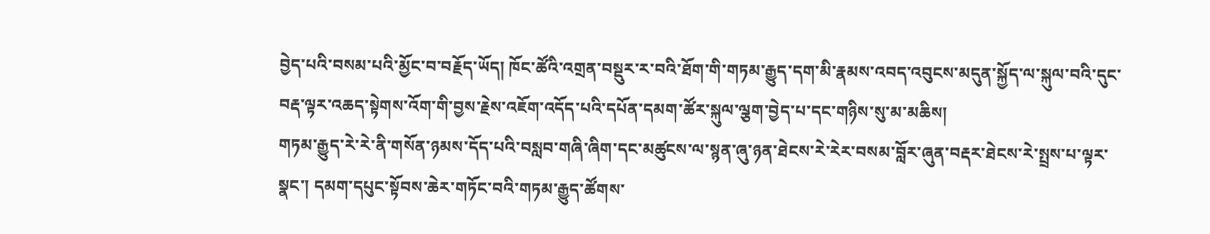བྱེད་པའི་བསམ་པའི་མྱོང་བ་བརྗོད་ཡོད། ཁོང་ཚོའི་འགྲན་བསྡུར་ར་བའི་ཐོག་གི་གཏམ་རྒྱུད་དག་མི་རྣམས་འབད་འབུངས་མདུན་སྐྱོད་ལ་སྐུལ་བའི་དུང་བརྡ་ལྟར་འཆད་སྟེགས་འོག་གི་བྱས་རྗེས་འཇོག་འདོད་པའི་དཔོན་དམག་ཚོར་སྐུལ་ལྕག་བྱེད་པ་དང་གཉིས་སུ་མ་མཆིས།
གཏམ་རྒྱུད་རེ་རེ་ནི་གསོན་ཉམས་དོད་པའི་བསླབ་གཞི་ཞིག་དང་མཚུངས་ལ་སྙན་ཞུ་ཉན་ཐེངས་རེ་རེར་བསམ་བློར་ཞུན་བརྡར་ཐེངས་རེ་སྤྲས་པ་ལྟར་སྣང་། དམག་དཔུང་སྟོབས་ཆེར་གཏོང་བའི་གཏམ་རྒྱུད་ཚོགས་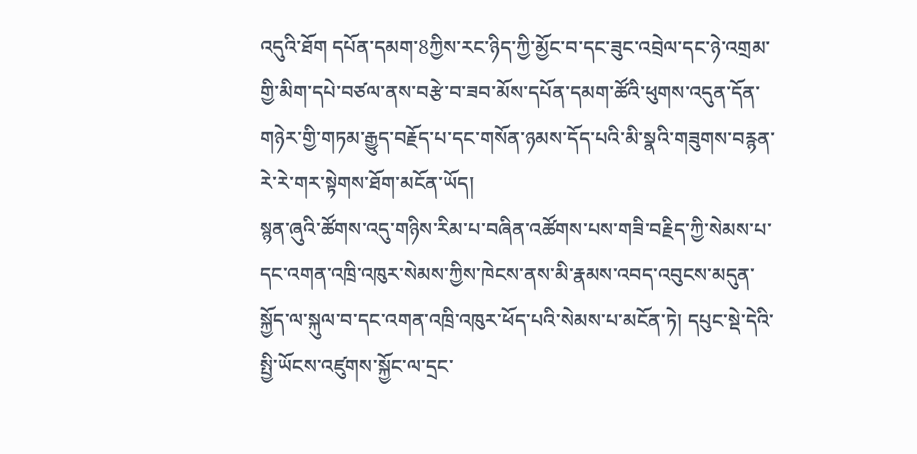འདུའི་ཐོག དཔོན་དམག་8ཀྱིས་རང་ཉིད་ཀྱི་མྱོང་བ་དང་ཟུང་འབྲེལ་དང་ཉེ་འགྲམ་གྱི་མིག་དཔེ་བཙལ་ནས་བརྩེ་བ་ཟབ་མོས་དཔོན་དམག་ཚོའི་ཕུགས་འདུན་དོན་གཉེར་གྱི་གཏམ་རྒྱུད་བརྗོད་པ་དང་གསོན་ཉམས་དོད་པའི་མི་སྣའི་གཟུགས་བརྙན་རེ་རེ་གར་སྟེགས་ཐོག་མངོན་ཡོད།
སྙན་ཞུའི་ཚོགས་འདུ་གཉིས་རིམ་པ་བཞིན་འཚོགས་པས་གཟི་བརྗིད་ཀྱི་སེམས་པ་དང་འགན་འཁྲི་འཁུར་སེམས་ཀྱིས་ཁེངས་ནས་མི་རྣམས་འབད་འབུངས་མདུན་སྐྱོད་ལ་སྐུལ་བ་དང་འགན་འཁྲི་འཁུར་ཕོད་པའི་སེམས་པ་མངོན་ཏེ། དཔུང་སྡེ་དེའི་སྤྱི་ཡོངས་འཛུགས་སྐྱོང་ལ་དྲང་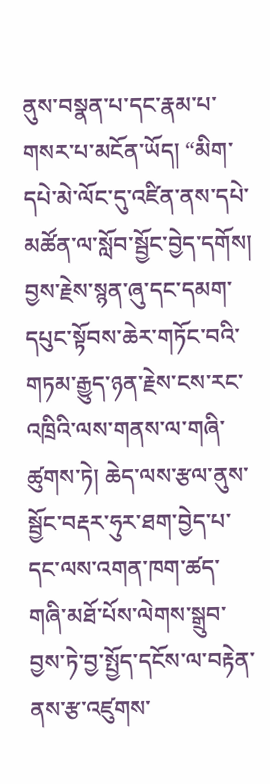ནུས་བསྣན་པ་དང་རྣམ་པ་གསར་པ་མངོན་ཡོད། “མིག་དཔེ་མེ་ལོང་དུ་འཛིན་ནས་དཔེ་མཚོན་ལ་སློབ་སྦྱོང་བྱེད་དགོས། བྱས་རྗེས་སྙན་ཞུ་དང་དམག་དཔུང་སྟོབས་ཆེར་གཏོང་བའི་གཏམ་རྒྱུད་ཉན་རྗེས་ངས་རང་འཁྲིའི་ལས་གནས་ལ་གཞི་ཚུགས་ཏེ། ཆེད་ལས་རྩལ་ནུས་སྦྱོང་བརྡར་ཧུར་ཐག་བྱེད་པ་དང་ལས་འགན་ཁག་ཚད་གཞི་མཐོ་པོས་ལེགས་སྒྲུབ་བྱས་ཏེ་བྱ་སྤྱོད་དངོས་ལ་བརྟེན་ནས་རྩ་འཛུགས་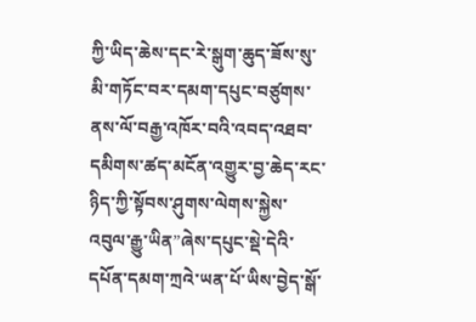ཀྱི་ཡིད་ཆེས་དང་རེ་སྒུག་ཆུད་ཟོས་སུ་མི་གཏོང་བར་དམག་དཔུང་བཙུགས་ནས་ལོ་བརྒྱ་འཁོར་བའི་འབད་འཐབ་དམིགས་ཚད་མངོན་འགྱུར་བྱ་ཆེད་རང་ཉིད་ཀྱི་སྟོབས་ཤུགས་ལེགས་སྐྱེས་འབུལ་རྒྱུ་ཡིན”ཞེས་དཔུང་སྡེ་དེའི་དཔོན་དམག་ཀྲའེ་ཡན་པོ་ཡིས་བྱེད་སྒོ་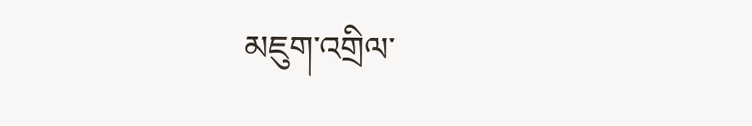མཇུག་འགྲིལ་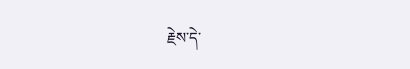རྗེས་དེ་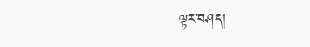ལྟར་བཤད།